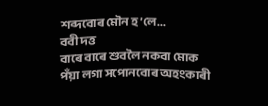শব্দবোৰ মৌন হ’লে...
ববী দত্ত
বাৰে বাৰে শুবলৈ নকবা মোক
পঁয়া লগা সপোনবোৰ অহংকাৰী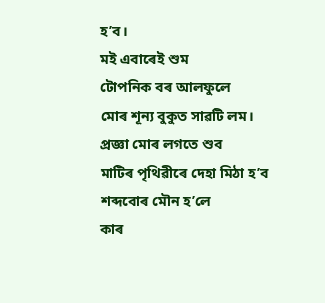হ’ব।
মই এবাৰেই শুম
টোপনিক বৰ আলফুলে
মোৰ শূন্য বুকুত সাৱটি লম।
প্ৰজ্ঞা মোৰ লগতে শুব
মাটিৰ পৃথিৱীৰে দেহা মিঠা হ’ব
শব্দবোৰ মৌন হ’লে
কাৰ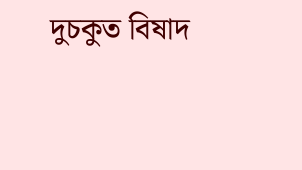দুচকুত বিষাদ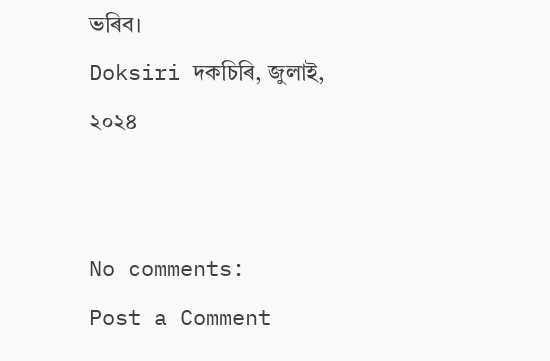ভৰিব।
Doksiri দকচিৰি, জুলাই, ২০২৪


No comments:
Post a Comment